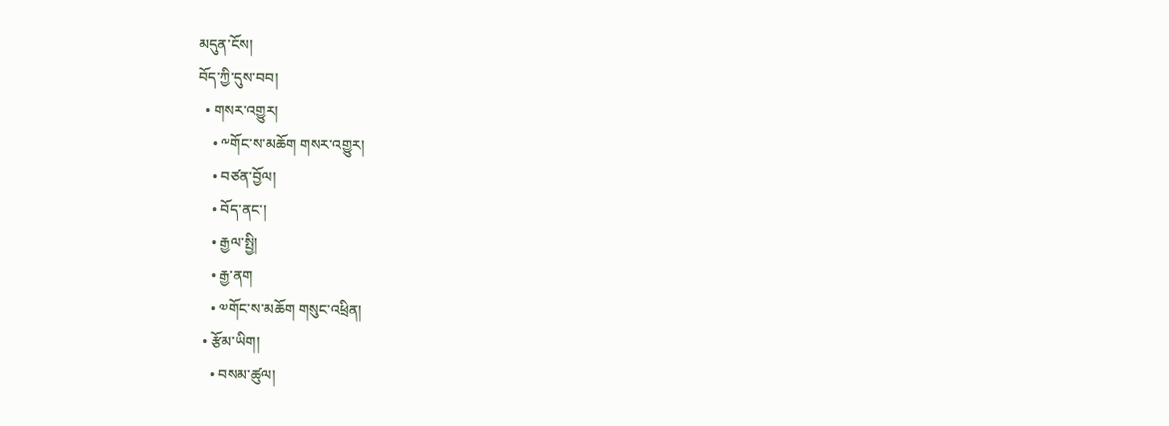མདུན་ངོས།
བོད་ཀྱི་དུས་བབ།
  • གསར་འགྱུར།
    • ༸གོང་ས་མཆོག གསར་འགྱུར།
    • བཙན་བྱོལ།
    • བོད་ནང་།
    • རྒྱལ་སྤྱི།
    • རྒྱ་ནག
    • ༧གོང་ས་མཆོག གསུང་འཕྲིན།
  • རྩོམ་ཡིག།
    • བསམ་ཚུལ།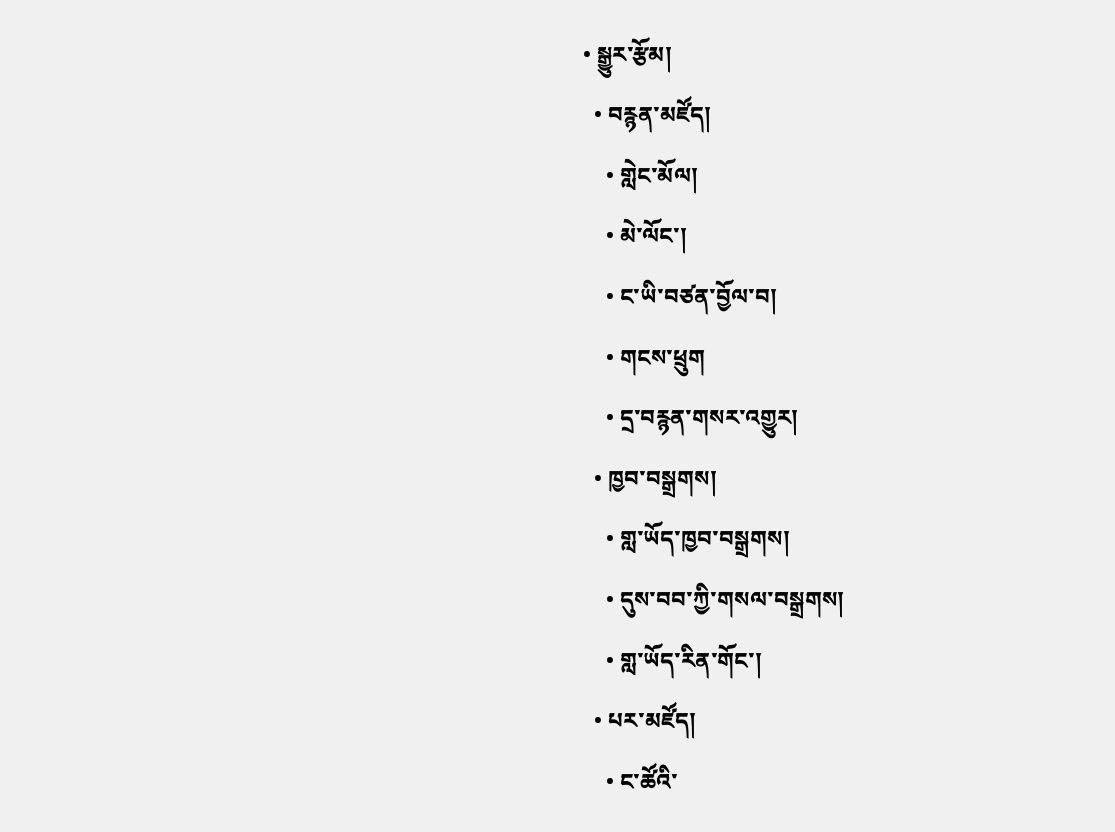• སྒྱུར་རྩོམ།
  • བརྙན་མཛོད།
    • གླེང་མོལ།
    • མེ་ལོང་།
    • ང་ཡི་བཙན་བྱོལ་བ།
    • གངས་ཕྲུག
    • དྲ་བརྙན་གསར་འགྱུར།
  • ཁྱབ་བསྒྲགས།
    • གླ་ཡོད་ཁྱབ་བསྒྲགས།
    • དུས་བབ་ཀྱི་གསལ་བསྒྲགས།
    • གླ་ཡོད་རིན་གོང་།
  • པར་མཛོད།
    • ང་ཚོའི་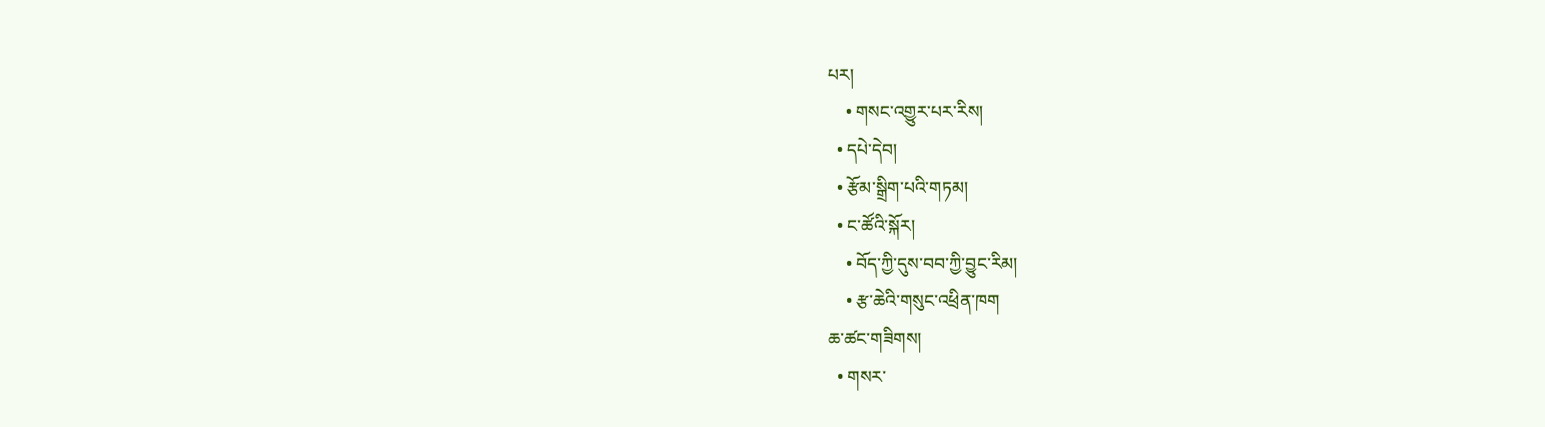པར།
    • གསང་འགྱུར་པར་རིས།
  • དཔེ་དེབ།
  • རྩོམ་སྒྲིག་པའི་གཏམ།
  • ང་ཚོའི་སྐོར།
    • བོད་ཀྱི་དུས་བབ་ཀྱི་བྱུང་རིམ།
    • རྩ་ཆེའི་གསུང་འཕྲིན་ཁག
ཆ་ཚང་གཟིགས།
  • གསར་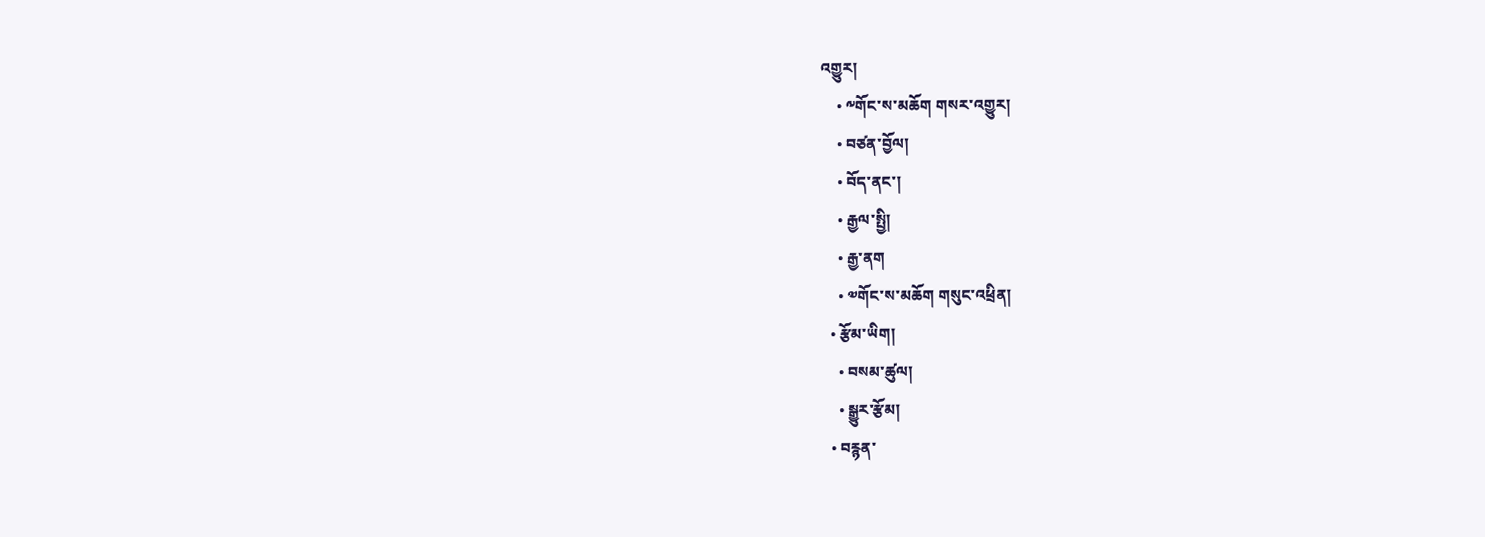འགྱུར།
    • ༸གོང་ས་མཆོག གསར་འགྱུར།
    • བཙན་བྱོལ།
    • བོད་ནང་།
    • རྒྱལ་སྤྱི།
    • རྒྱ་ནག
    • ༧གོང་ས་མཆོག གསུང་འཕྲིན།
  • རྩོམ་ཡིག།
    • བསམ་ཚུལ།
    • སྒྱུར་རྩོམ།
  • བརྙན་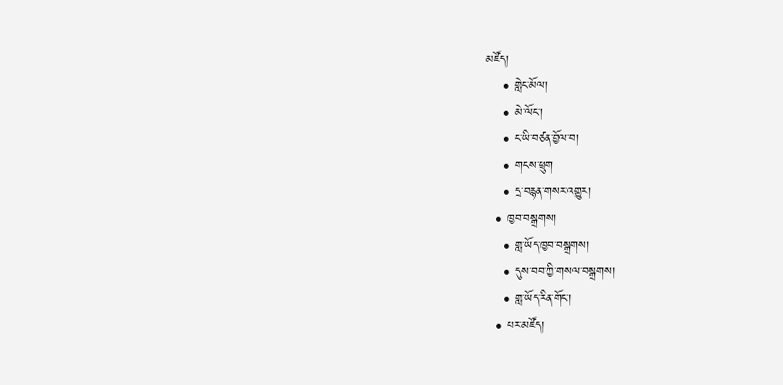མཛོད།
    • གླེང་མོལ།
    • མེ་ལོང་།
    • ང་ཡི་བཙན་བྱོལ་བ།
    • གངས་ཕྲུག
    • དྲ་བརྙན་གསར་འགྱུར།
  • ཁྱབ་བསྒྲགས།
    • གླ་ཡོད་ཁྱབ་བསྒྲགས།
    • དུས་བབ་ཀྱི་གསལ་བསྒྲགས།
    • གླ་ཡོད་རིན་གོང་།
  • པར་མཛོད།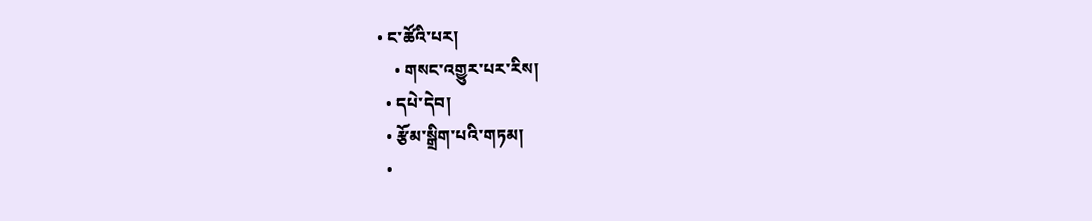• ང་ཚོའི་པར།
    • གསང་འགྱུར་པར་རིས།
  • དཔེ་དེབ།
  • རྩོམ་སྒྲིག་པའི་གཏམ།
  •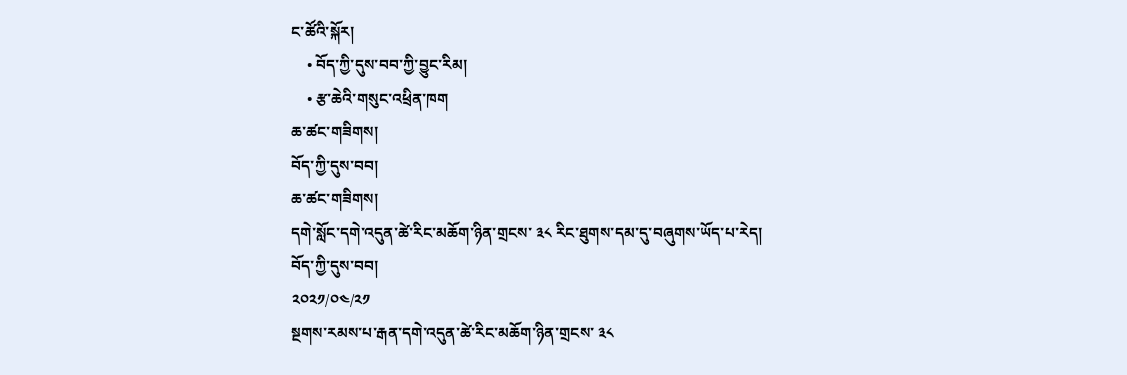ང་ཚོའི་སྐོར།
    • བོད་ཀྱི་དུས་བབ་ཀྱི་བྱུང་རིམ།
    • རྩ་ཆེའི་གསུང་འཕྲིན་ཁག
ཆ་ཚང་གཟིགས།
བོད་ཀྱི་དུས་བབ།
ཆ་ཚང་གཟིགས།
དགེ་སློང་དགེ་འདུན་ཚེ་རིང་མཆོག་ཉིན་གྲངས་ ༣༨ རིང་ཐུགས་དམ་དུ་བཞུགས་ཡོད་པ་རེད།
བོད་ཀྱི་དུས་བབ།
༢༠༢༡/༠༤/༢༡
སྔགས་རམས་པ་རྒན་དགེ་འདུན་ཚེ་རིང་མཆོག་ཉིན་གྲངས་ ༣༨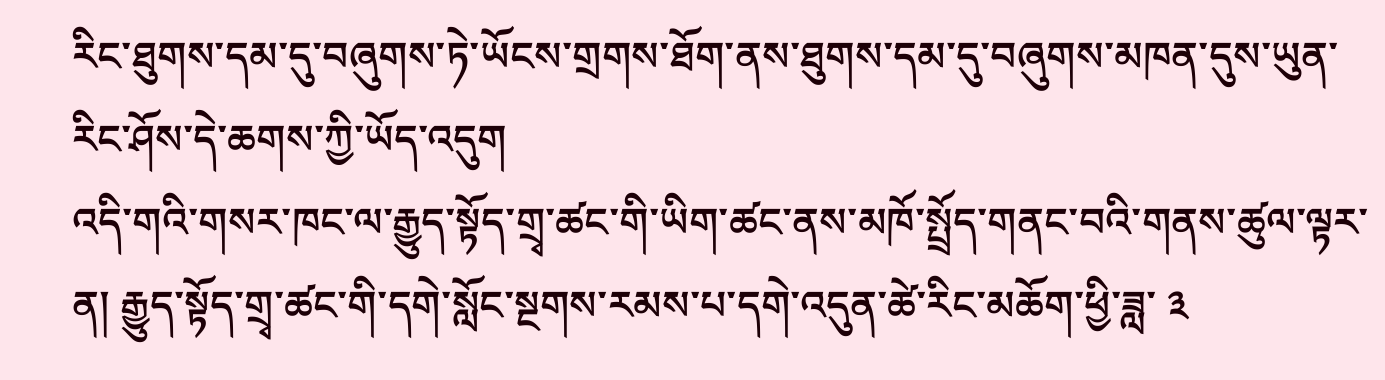རིང་ཐུགས་དམ་དུ་བཞུགས་ཏེ་ཡོངས་གྲགས་ཐོག་ནས་ཐུགས་དམ་དུ་བཞུགས་མཁན་དུས་ཡུན་རིང་ཤོས་དེ་ཆགས་ཀྱི་ཡོད་འདུག
འདི་གའི་གསར་ཁང་ལ་རྒྱུད་སྟོད་གྲྭ་ཚང་གི་ཡིག་ཚང་ནས་མཁོ་སྤྲོད་གནང་བའི་གནས་ཚུལ་ལྟར་ན། རྒྱུད་སྟོད་གྲྭ་ཚང་གི་དགེ་སློང་སྔགས་རམས་པ་དགེ་འདུན་ཚེ་རིང་མཆོག་ཕྱི་ཟླ་ ༣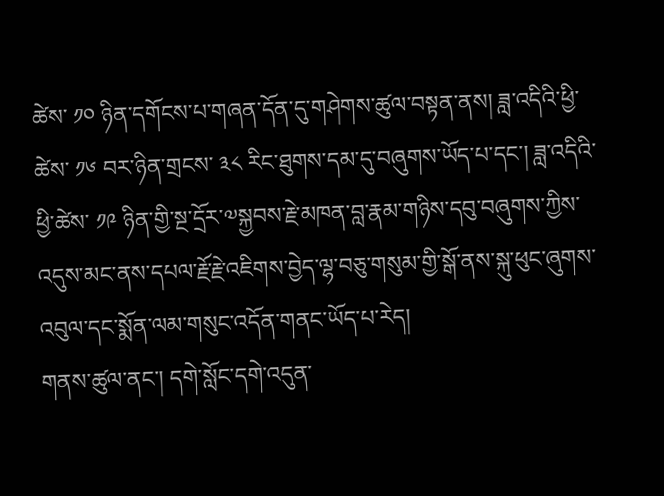ཚེས་ ༡༠ ཉིན་དགོངས་པ་གཞན་དོན་དུ་གཤེགས་ཚུལ་བསྟན་ནས། ཟླ་འདིའི་ཕྱི་ཚེས་ ༡༦ བར་ཉིན་གྲངས་ ༣༨ རིང་ཐུགས་དམ་དུ་བཞུགས་ཡོད་པ་དང་། ཟླ་འདིའི་ཕྱི་ཚེས་ ༡༩ ཉིན་གྱི་སྔ་དྲོར་༧སྐྱབས་རྗེ་མཁན་བླ་རྣམ་གཉིས་དབུ་བཞུགས་ཀྱིས་འདུས་མང་ནས་དཔལ་རྗོ་རྗེ་འཇིགས་བྱེད་ལྷ་བཅུ་གསུམ་གྱི་སྒོ་ནས་སྐུ་ཕུང་ཞུགས་འབུལ་དང་སྨོན་ལམ་གསུང་འདོན་གནང་ཡོད་པ་རེད།
གནས་ཚུལ་ནང་། དགེ་སློང་དགེ་འདུན་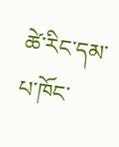ཚེ་རིང་དམ་པ་ཁོང་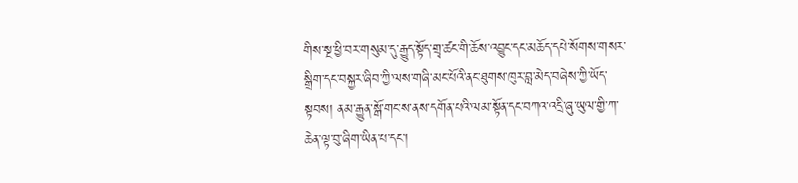གིས་སྔ་ཕྱི་བར་གསུམ་དུ་རྒྱུད་སྟོད་གྲྭ་ཚང་གི་ཆོས་འབྱུང་དང་མཆོད་དཔེ་སོགས་གསར་སྒྲིག་དང་བསྐྱར་ཞིབ་ཀྱི་ལས་གཞི་མང་པོའི་ནང་ཐུགས་ཁུར་བླ་མེད་བཞེས་ཀྱི་ཡོད་སྟབས། ནམ་རྒྱུན་སྒོ་གང་ས་ནས་དགོན་པའི་ལམ་སྟོན་དང་བཀའ་འདྲི་ཞུ་ཡུལ་གྱི་ཀ་ཆེན་ལྟ་བུ་ཞིག་ཡིན་པ་དང་།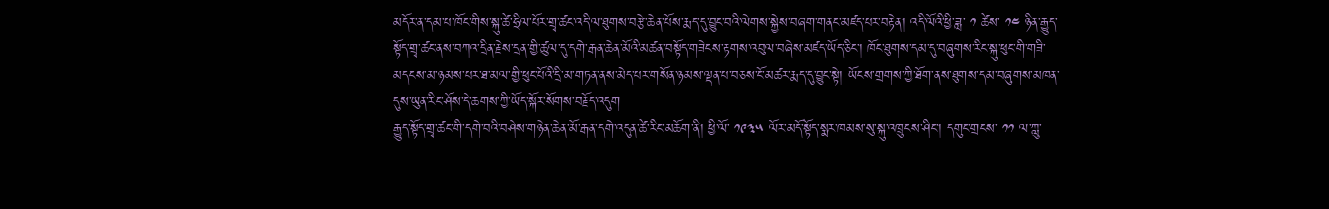མདོར་ན་དམ་པ་ཁོང་གིས་སྐུ་ཚེ་ཧྲིལ་པོར་གྲྭ་ཚང་འདི་ལ་ཐུགས་བརྩེ་ཆེན་པོས་རྨད་དུ་བྱུང་བའི་ལེགས་སྐྱེས་བཞག་གནང་མཛད་པར་བརྟེན། འདི་ལོའི་ཕྱི་ཟླ་ ༡ ཚེས་ ༡༤ ཉིན་རྒྱུད་སྟོད་གྲྭ་ཚང་ནས་བཀའ་དྲིན་རྗེས་དྲན་གྱི་ཚུལ་དུ་དགེ་རྒན་ཆེན་མོའི་མཚན་བསྟོད་གཟེངས་རྟགས་འབུལ་བཞེས་མཛད་ཡོད་ཅིང་། ཁོང་ཐུགས་དམ་དུ་བཞུགས་རིང་སྐུ་ཕུང་གི་གཟི་མདངས་མ་ཉམས་པར་ཐ་མལ་གྱི་ཕུང་པོའི་དྲི་མ་གཏན་ནས་མེད་པར་གསོན་ཉམས་ལྡན་པ་བཅས་ངོ་མཚར་རྨད་དུ་བྱུང་སྟེ། ཡོངས་གྲགས་ཀྱི་ཐོག་ནས་ཐུགས་དམ་བཞུགས་མཁན་དུས་ཡུན་རིང་ཤོས་དེ་ཆགས་ཀྱི་ཡོད་སྐོར་སོགས་བརྗོད་འདུག
རྒྱུད་སྟོད་གྲྭ་ཚང་གི་དགེ་བའི་བཤེས་གཉེན་ཆེན་མོ་རྒན་དགེ་འདུན་ཚེ་རིང་མཆོག་ནི། ཕྱི་ལོ་ ༡༩༣༥ ལོར་མདོ་སྟོད་སྨར་ཁམས་སུ་སྐུ་འཁྲུངས་ཤིང་། དགུང་གྲངས་ ༡༡ ལ་ཀླུ་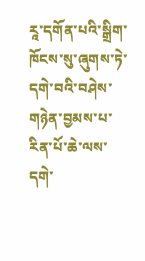རཱ་དགོན་པའི་སྒྲིག་ཁོངས་སུ་ཞུགས་ཏེ་དགེ་བའི་བཤེས་གཉེན་བྱམས་པ་རིན་པོ་ཆེ་ལས་དགེ་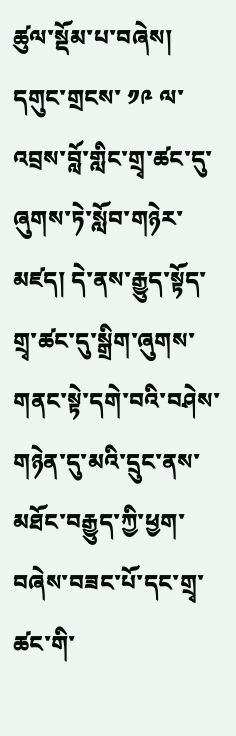ཚུལ་སྡོམ་པ་བཞེས། དགུང་གྲངས་ ༡༩ ལ་འབྲས་བློ་གླིང་གྲྭ་ཚང་དུ་ཞུགས་ཏེ་སློབ་གཉེར་མཛད། དེ་ནས་རྒྱུད་སྟོད་གྲྭ་ཚང་དུ་སྒྲིག་ཞུགས་གནང་སྟེ་དགེ་བའི་བཤེས་གཉེན་དུ་མའི་དྲུང་ནས་མཐོང་བརྒྱུད་ཀྱི་ཕྱག་བཞེས་བཟང་པོ་དང་གྲྭ་ཚང་གི་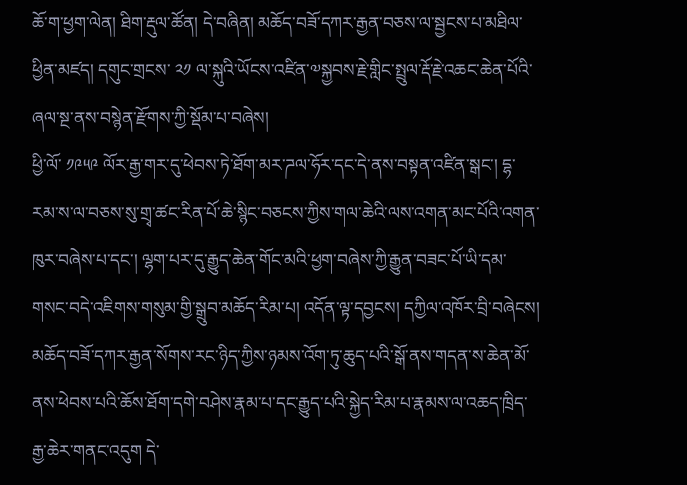ཆོ་ག་ཕྱག་ལེན། ཐིག་རྡུལ་ཚོན། དེ་བཞིན། མཆོད་བཟོ་དཀར་རྒྱན་བཅས་ལ་སྦྱངས་པ་མཐིལ་ཕྱིན་མཛད། དགུང་གྲངས་ ༢༡ ལ་སྐུའི་ཡོངས་འཛིན་༧སྐྱབས་རྗེ་གླིང་སྤྲུལ་རྡོ་རྗེ་འཆང་ཆེན་པོའི་ཞལ་སྔ་ནས་བསྙེན་རྫོགས་ཀྱི་སྡོམ་པ་བཞེས།
ཕྱི་ལོ་ ༡༩༥༩ ལོར་རྒྱ་གར་དུ་ཕེབས་ཏེ་ཐོག་མར་ཌལ་ཧོར་དང་དེ་ནས་བསྟན་འཛིན་སྒང་། དྷ་རམ་ས་ལ་བཅས་སུ་གྲྭ་ཚང་རིན་པོ་ཆེ་སྙིང་བཅངས་ཀྱིས་གལ་ཆེའི་ལས་འགན་མང་པོའི་འགན་ཁུར་བཞེས་པ་དང་། ལྷག་པར་དུ་རྒྱུད་ཆེན་གོང་མའི་ཕྱག་བཞེས་ཀྱི་རྒྱུན་བཟང་པོ་ཡི་དམ་གསང་བདེ་འཇིགས་གསུམ་གྱི་སྒྲུབ་མཆོད་རིམ་པ། འདོན་ལྟ་དབྱངས། དཀྱིལ་འཁོར་བྲི་བཞེངས། མཆོད་བཟོ་དཀར་རྒྱན་སོགས་རང་ཉིད་ཀྱིས་ཉམས་འོག་ཏུ་ཆུད་པའི་སྒོ་ནས་གདན་ས་ཆེན་མོ་ནས་ཕེབས་པའི་ཆོས་ཐོག་དགེ་བཤེས་རྣམ་པ་དང་རྒྱུད་པའི་སྐྱེད་རིམ་པ་རྣམས་ལ་འཆད་ཁྲིད་རྒྱ་ཆེར་གནང་འདུག དེ་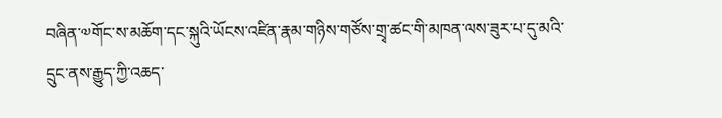བཞིན་༧གོང་ས་མཆོག་དང་སྐུའི་ཡོངས་འཛིན་རྣམ་གཉིས་གཙོས་གྲྭ་ཚང་གི་མཁན་ལས་ཟུར་པ་དུ་མའི་དྲུང་ནས་རྒྱུད་ཀྱི་འཆད་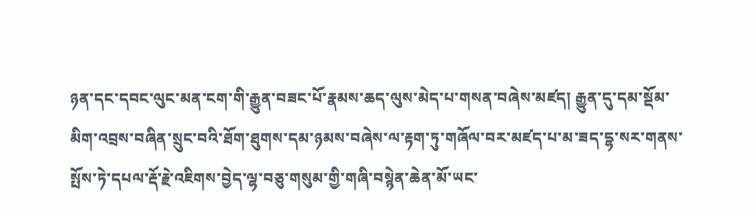ཉན་དང་དབང་ལུང་མན་ངག་གི་རྒྱུན་བཟང་པོ་རྣམས་ཆད་ལུས་མེད་པ་གསན་བཞེས་མཛད། རྒྱུན་དུ་དམ་སྡོམ་མིག་འབྲས་བཞིན་སྲུང་བའི་ཐོག་ཐུགས་དམ་ཉམས་བཞེས་ལ་རྟག་ཏུ་གཞོལ་བར་མཛད་པ་མ་ཟད་དྷ་སར་གནས་སྤོས་ཏེ་དཔལ་རྡོ་རྗེ་འཇིགས་བྱེད་ལྷ་བཅུ་གསུམ་གྱི་གཞི་བསྙེན་ཆེན་མོ་ཡང་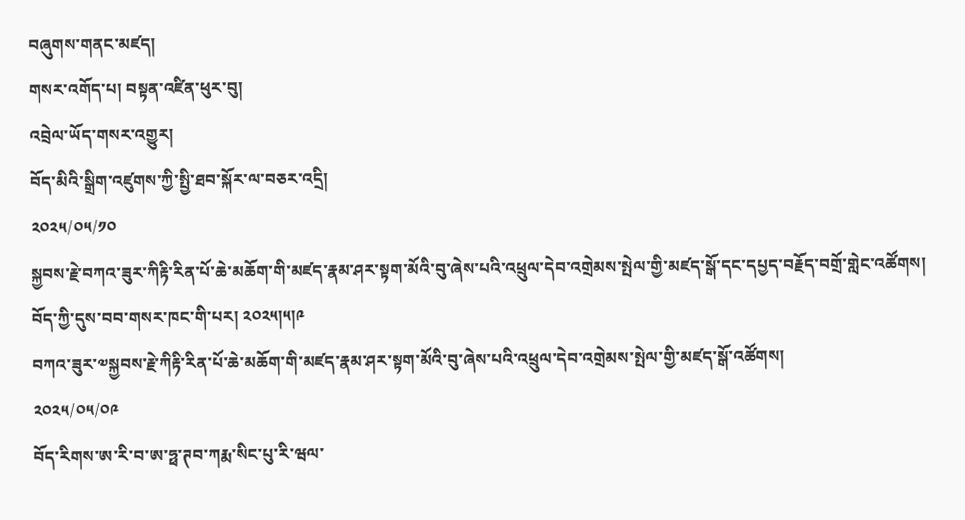བཞུགས་གནང་མཛད།
གསར་འགོད་པ། བསྟན་འཛིན་ཕུར་བུ།
འབྲེལ་ཡོད་གསར་འགྱུར།
བོད་མིའི་སྒྲིག་འཛུགས་ཀྱི་སྤྱི་ཐབ་སྐོར་ལ་བཅར་འདྲི།
༢༠༢༥/༠༥/༡༠
སྐྱབས་རྗེ་བཀའ་ཟུར་ཀིརྟི་རིན་པོ་ཆེ་མཆོག་གི་མཛད་རྣམ་ཤར་སྟག་མོའི་བུ་ཞེས་པའི་འཕྲུལ་དེབ་འགྲེམས་སྤེལ་གྱི་མཛད་སྒོ་དང་དཔྱད་བརྗོད་བགྲོ་གླེང་འཚོགས། བོད་ཀྱི་དུས་བབ་གསར་ཁང་གི་པར། ༢༠༢༥།༥།༩
བཀའ་ཟུར་༧སྐྱབས་རྗེ་ཀིརྟི་རིན་པོ་ཆེ་མཆོག་གི་མཛད་རྣམ་ཤར་སྟག་མོའི་བུ་ཞེས་པའི་འཕྲུལ་དེབ་འགྲེམས་སྤེལ་གྱི་མཛད་སྒོ་འཚོགས།
༢༠༢༥/༠༥/༠༩
བོད་རིགས་ཨ་རི་བ་ཨ་ཧྥ་ཊབ་ཀརྨ་སིང་པུ་རི་ཝལ་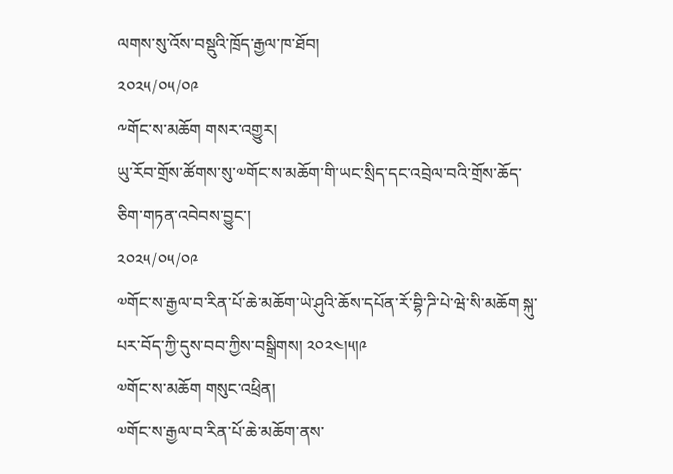ལགས་སུ་འོས་བསྡུའི་ཁྲོད་རྒྱལ་ཁ་ཐོབ།
༢༠༢༥/༠༥/༠༩
༸གོང་ས་མཆོག གསར་འགྱུར།
ཡུ་རོབ་གྲོས་ཚོགས་སུ་༧གོང་ས་མཆོག་གི་ཡང་སྲིད་དང་འབྲེལ་བའི་གྲོས་ཆོད་ཅིག་གཏན་འབེབས་བྱུང་།
༢༠༢༥/༠༥/༠༩
༧གོང་ས་རྒྱལ་བ་རིན་པོ་ཆེ་མཆོག་ཡེ་ཤུའི་ཆོས་དཔོན་རོ་བྷི་ཌི་པེ་ཝེ་སི་མཆོག སྐུ་པར་བོད་ཀྱི་དུས་བབ་ཀྱིས་བསྒྲིགས། ༢༠༢༤།༥།༩
༧གོང་ས་མཆོག གསུང་འཕྲིན།
༧གོང་ས་རྒྱལ་བ་རིན་པོ་ཆེ་མཆོག་ནས་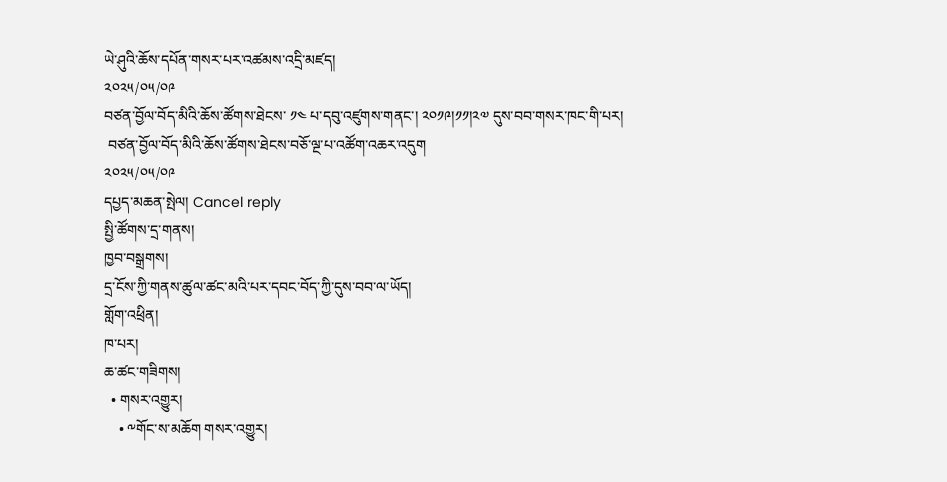ཡེ་ཤུའི་ཆོས་དཔོན་གསར་པར་འཚམས་འདྲི་མཛད།
༢༠༢༥/༠༥/༠༩
བཙན་བྱོལ་བོད་མིའི་ཆོས་ཚོགས་ཐེངས་ ༡༤ པ་དབུ་འཛུགས་གནང་། ༢༠༡༩།༡༡།༢༧ དུས་བབ་གསར་ཁང་གི་པར།
 བཙན་བྱོལ་བོད་མིའི་ཆོས་ཚོགས་ཐེངས་བཅོ་ལྔ་པ་འཚོག་འཆར་འདུག
༢༠༢༥/༠༥/༠༩
དཔྱད་མཆན་སྤེལ། Cancel reply
སྤྱི་ཚོགས་དྲ་གནས།
ཁྱབ་བསྒྲགས།
དྲ་ངོས་ཀྱི་གནས་ཚུལ་ཚང་མའི་པར་དབང་བོད་ཀྱི་དུས་བབ་ལ་ཡོད།
གློག་འཕྲིན།
ཁ་པར།
ཆ་ཚང་གཟིགས།
  • གསར་འགྱུར།
    • ༸གོང་ས་མཆོག གསར་འགྱུར།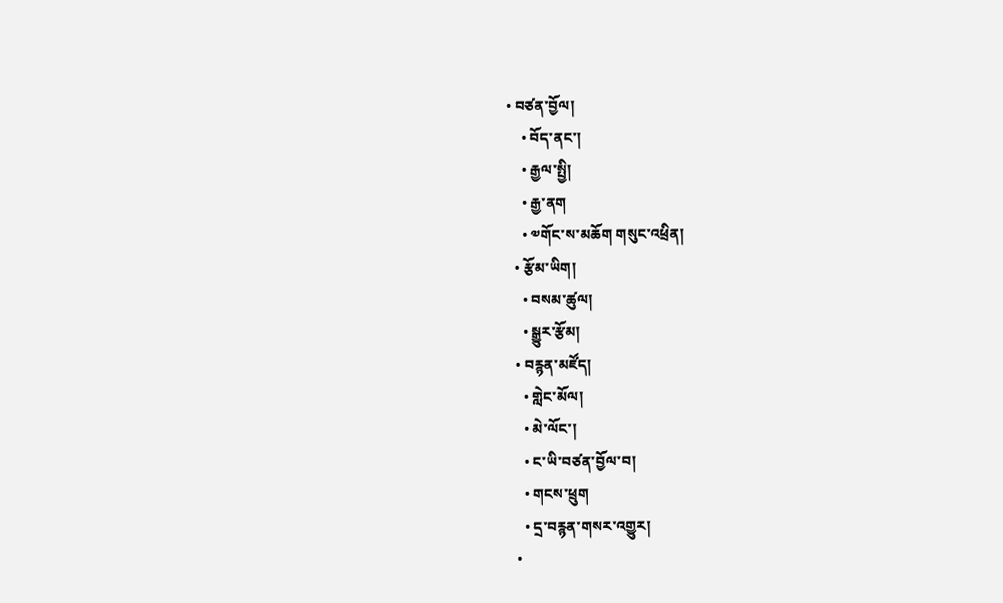• བཙན་བྱོལ།
    • བོད་ནང་།
    • རྒྱལ་སྤྱི།
    • རྒྱ་ནག
    • ༧གོང་ས་མཆོག གསུང་འཕྲིན།
  • རྩོམ་ཡིག།
    • བསམ་ཚུལ།
    • སྒྱུར་རྩོམ།
  • བརྙན་མཛོད།
    • གླེང་མོལ།
    • མེ་ལོང་།
    • ང་ཡི་བཙན་བྱོལ་བ།
    • གངས་ཕྲུག
    • དྲ་བརྙན་གསར་འགྱུར།
  •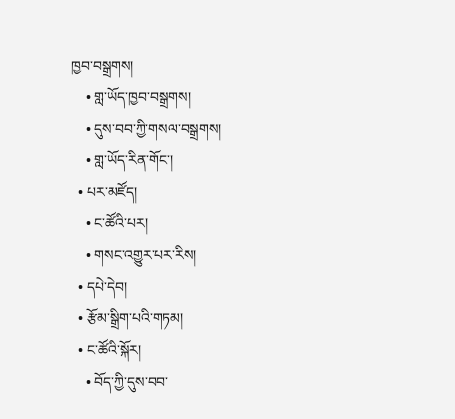ཁྱབ་བསྒྲགས།
    • གླ་ཡོད་ཁྱབ་བསྒྲགས།
    • དུས་བབ་ཀྱི་གསལ་བསྒྲགས།
    • གླ་ཡོད་རིན་གོང་།
  • པར་མཛོད།
    • ང་ཚོའི་པར།
    • གསང་འགྱུར་པར་རིས།
  • དཔེ་དེབ།
  • རྩོམ་སྒྲིག་པའི་གཏམ།
  • ང་ཚོའི་སྐོར།
    • བོད་ཀྱི་དུས་བབ་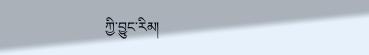ཀྱི་བྱུང་རིམ།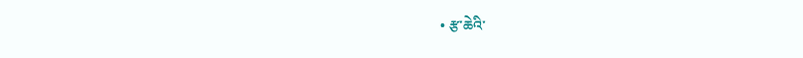• རྩ་ཆེའི་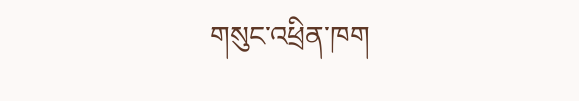གསུང་འཕྲིན་ཁག